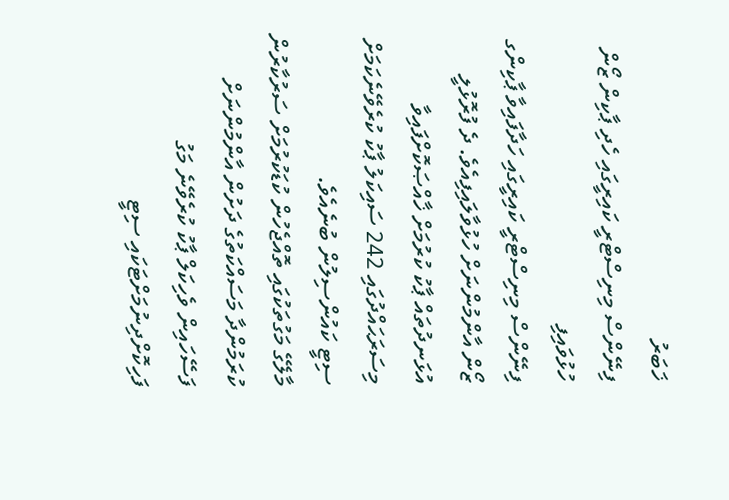ޚަބަރު
ފިނޭންސް މިނިސްޓްރީ ކައިރީގައި ހެދި ޕާކިން ޒޯން ހުޅުވައިފި
ފިނޭންސް މިނިސްޓްރީ ކައިރީގައި ހަދާފައިވާ ޕާކިންގ ޒޯން އާންމުންނަށް ހުޅުވާލައިފިއެވެ. ދެ ފުރޮޅުލީ އުޅަނދުތައް ޕާކު ކުރުމަށް ޚާއްޞަކޮށްފައިވާ މިސަރަޙައްދުގައި 242 ސައިކަލު ޕާކު ކުރެވޭނެކަމަށް ސިޓީ ކައުންސިލުން ބުނެއެވެ.
މާލޭގެ މަގުތަކުގައި ތޮއްޖެހުން ކުޑަކުރުމަށް ސަރުކާރުން ކުރަމުންދާ މަސައްކަތުގެ ދަށުން އާންމުންނަށް ފަސޭހައިން ވެހިކަލް ޕާކު ކުރެވޭނެ މަގު ފަހިކޮށްދިނުމަށްޓަކައި ސިޓީ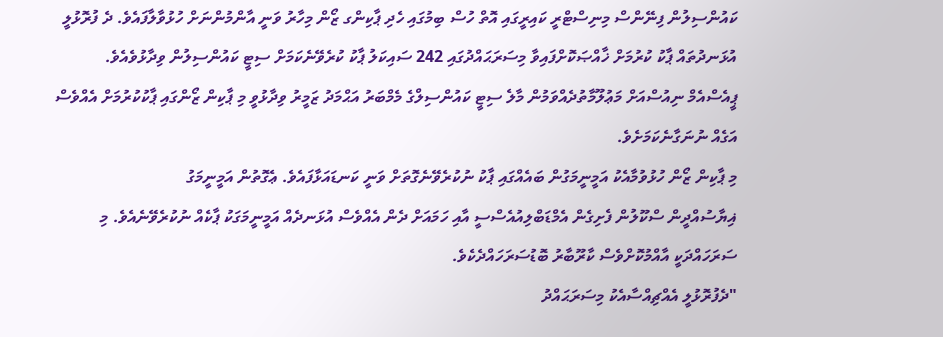ކައުންސިލުން ފިނޭންސް މިނިސްޓްރީ ކައިރީގައި އޮތް ހުސް ބިމުގައި ހެދި ޕާކިންގ ޒޯން މިހާރު ވަނީ އާންމުންނަށް ހުޅުވާލާފައެވެ. ދެ ފުރޮޅުލީ އުޅަނދުތައް ޕާކު ކުރުމަށް ޚާއްޞަކޮށްފައިވާ މިސަރަޙައްދުގައި 242 ސައިކަލު ޕާކު ކުރެވޭނެކަމަށް ސިޓީ ކައުންސިލުން ވިދާޅުވެއެވެ.
ޕީއެސްއެމް ނިއުސްއަށް މަޢުލޫމާތުދެއްވަމުން މާލެ ސިޓީ ކައުންސިލްގެ މެމްބަރު އަޙްމަދު ޒަމީރު ވިދާޅުވީ މި ޕާކިން ޒޯންގައި ޕާކުކުރުމަށް އެއްވެސް އަގެއް ނުނަގާނެކަމަށެވެ.
މި ޕާކިން ޒޯން ހުޅުވުމާއެކު އަމީނީމަގުން ބައެއްގައި ޕާކު ނުކުރެވޭނެގޮތަށް ވަނީ ކަނޑައަޅާފައެވެ. ޢެގޮތުން އަމީނީމަގު
ޣިޔާސުއްދީން ސްކޫލުން ފެށިގެން އެމްޑަބްލިއުއެސްސީ އާއި ހަމައަށް ދެން އެއްވެސް އުޅަނދެއް އަމީނީމަގަކު ޕާކެއް ނުކުރެވޭނެއެވެ. މި ސަރަހައްދަކީ އާއްމުކޮށްވެސް ކާރޫބާރު ބޮޑުސަރަހައްދެކެވެ.
"ދެފުރޮޅުލީ އެއްޗިއްސާއެކު މިސަރަޙައްދު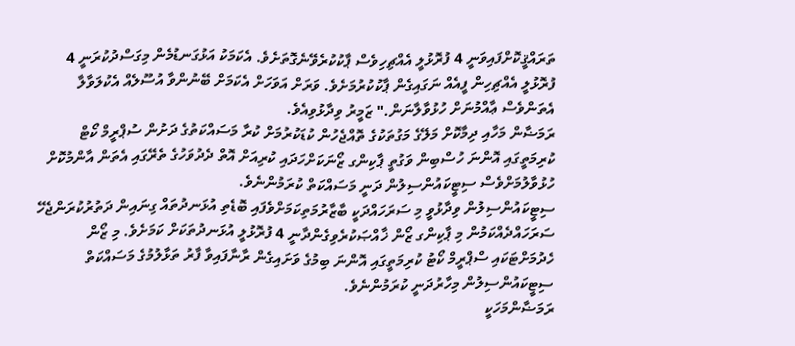ތަރައްޤީކޮށްފައިވަނީ 4 ފުރޮޅުލީ އެއްޗިހިވެސް ޕާކުކުރެވޭނެގޮތަށެވެ. އެކަމަކު އަޅުގަނޑުމެން މިގަސްދުކުރަނީ 4 ފުރޮޅުލީ އެއްޗިހިން ފީއެއް ނަގައިގެން ޕާކުކުރުމަށެވެ. ވަރަށް އަވަހަށް އެކަމަށް ބޭނުންވާ އުސޫލެއް އެކުލަވާލާ އެތަންވެސް ޢާއްމުނަށް ހުޅުވާލާނަން." ޒަމީރު ވިދާޅުވިއެވެ.
ރަމަޟާން މަހާއި ދިމާކޮށް މަލޭގެ މަގުތަކުގެ ތޮއްޖެހުން ކުޑަކުރުމަށް ކުރާ މަސައްކަތުގެ ދަށުން ސުޕްރީމް ކޯޓް ކުރިމަތީގައި އޮންނަ ހުސްބިން ވަގުތީ ޕާކިންގ ޒޯނަކަށްހަދައި ކުރިއަށް އޮތް ދެދުވަހުގެ ތެރޭގައި އެތަން އާންމުކޮށް ހުޅުވާލުމަށްވެސް ސިޓީކައުންސިލުން ދަނީ މަސައްކަތް ކުރަމުންނެވެ.
ސިޓީކައުންސިލުން ވިދާޅުވީ މި ސަރަހައްދަކީ ބާޒާރުމަތިކަމަށްވެފައި ބޮޑެތި އުޅަނދުތައް ގިނައިން ދަތުރުކުރަންޖެހޭ ސަރަހައްދެއްކަމުން މި ޕާކިންގ ޒޯން ޚާއްޞަކުރެވިގެންދާނީ 4 ފުރޮޅުލީ އުޅަނދުތަކަށް ކަމަށެވެ. މި ޒޯން ހެދުމަށްޓަކައި ސްޕްރީމް ކޯޓު ކުރިމަތީގައި އޮންނަ ބިމުގެ ވަށައިގެން ރާނާފައިވާ ފާރު ތަޅާލުމުގެ މަސައްކަތް ސިޓީކައުންސިލުން މިހާރުދަނީ ކުރަމުންނެވެ.
ރަމަޟާންމަހަކީ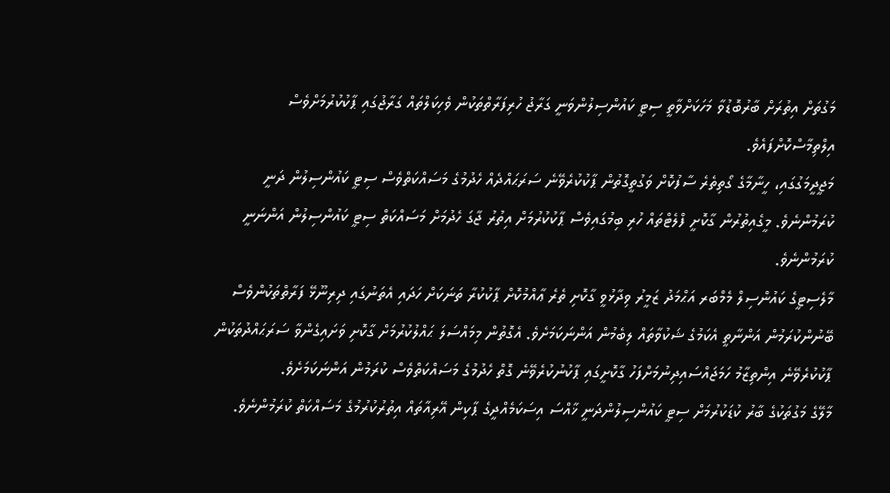މަގުތަށް އިތުރަށް ބާރުބޮޑުވާ މަހަކަށްވާތީ ސިޓީ ކައުންސިލުންވަނީ ގަރާޖު ހުރިފަރާތްތަކުން ވެހިކަލްތައް ގަރާޖުގައި ޕާކުކުރުމަށްވެސް އިލްތިމާސްކޮށްފައެވެ.
މަޖީދީމަގުގައި، ހީނާމާގެ ގޯތިތެރެ ސާފުކޮށް ވަގުތީގޮތުން ޕާކުކުރެވޭނެ ސަރަޙައްދެއް ހެދުމުގެ މަސައްކަތްވެސް ސިޓީ ކައުންސިލުން ދަނީ ކުރަމުންނެވެ. މީގެއިތުރުން ގާކޮށީ ފްލެޓްތައް ހުރި ބިމުގައިވެސް ޕާކުކުރުމަށް އިތުރު ޖާގަ ހެދުމަށް މަސައްކަތް ސިޓީ ކައުންސިލުން އަންނަނީ ކުރަމުންނެވެ.
މާލެސިޓީގެ ކައުންސިލް މެމްބަރ އަޙްމަދު ޒަމީރު ވިދާޅުވީ ގާކޮށި ތެރެ ޢާއްމުކޮށް ޕާކުކުރާ ތަނަކަށް ހަދައި އެތަނުގައި ދިރިނޫޅޭ ފަރާތްތަކުންވެސް ބޭނުންކުރަމުން އަންނާތީ އެކަމުގެ ޝަކުވާތައް ލިބެމުން އަންނަކަމަށެވެ. އެގޮތުން މިމައްސަލަ ޙައްލުކުރުމަށް ގާކޮށި ވަށައިގެންވާ ސަރަޙައްދުތަކުން ޕާކުކުރެވޭނެ އިންތިޒާމު ހަމަޖައްސައިދިނުމަށްފަހު ގާކޮށީގައި ޕާކުނުކުރެވޭނެ ގޮތް ހެދުމުގެ މަސައްކަތްވެސް ކުރަމުން އަންނަކަމަށެވެ.
މާލޭގެ މަގުތަކުގެ ބާރު ކުޑަކުރުމަށް ސިޓީ ކައުންސިލުންދަނީ ޚާއްސަ އިސަކަމެއްދީގެ ޕާކިން އޭރިއާތައް އިތުރުކުރުމުގެ މަސައްކަތް ކުރަމުންނެވެ.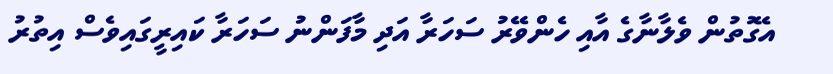އެގޮތުން ވެލާނާގެ އާއި ހެންވޭރު ސަހަރާ އަދި މާފަންނު ސަހަރާ ކައިރީގައިވެސް އިތުރު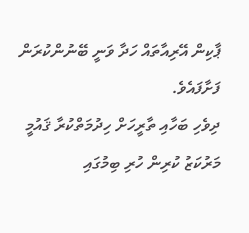ޕާކިން އޭރިއާތައް ހަދާ ވަނީ ބޭނުންކުރަން ފަށާފައެވެ.
ދިވެހި ބަހާއި ތާރީހަށް ހިދުމަތްކުރާ ޤައުމީ މަރުކަޒު ކުރިން ހުރި ބިމުގައި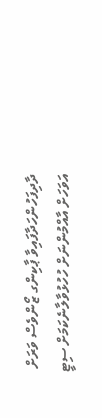ދާދިފަހުންހަދާފައިވާ ޕާކިންގ ޒޯންވެސް ވަރަށް އަވަހަށް އާއްމުންނަށް ހުހުޅުވާލާނެކަމަށް ސިޓީ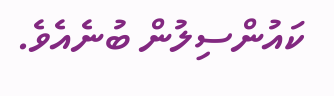ކައުންސިލުން ބުނެއެވެ.